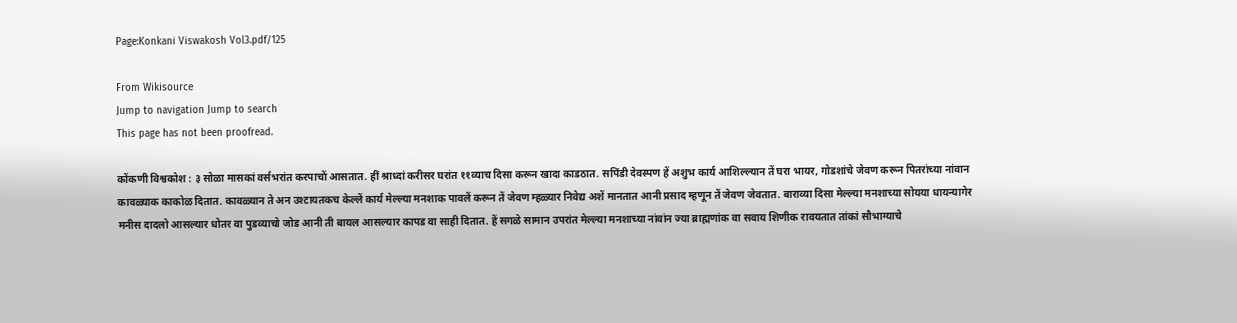Page:Konkani Viswakosh Vol3.pdf/125

From Wikisource
Jump to navigation Jump to search
This page has not been proofread.

कोंकणी विश्वकोश : ३ सोळा मासकां वर्सभरांत करपाचों आसतात. हीं श्राध्दां करीसर घरांत ११व्याच दिसा करून खादा काडठात. सपिंडी देवस्पण हें अशुभ कार्य आशिल्ल्यान तें घरा भायर, गोडशांचे जेवण करून पितरांच्या नांवान कावळ्याक काकोळ दितात. कावळ्यान ते अन उश्टायतकच केल्लें कार्य मेल्ल्या मनशाक पावलें करून तें जेवण म्हळ्यार निवेद्य अशें मानतात आनी प्रसाद म्हणून तें जेवण जेवतात. बाराव्या दिसा मेल्ल्या मनशाच्या सोयया धायन्यागेर मनीस दादलो आसल्यार धोतर वा पुडव्याचो जोड आनी ती बायल आसल्यार कापड वा साही दितात. हें सगळे सामान उपरांत मेल्ल्या मनशाच्या नांवांन ज्या ब्राह्मणांक वा सवाय शिणीक रावयतात तांकां सौभाग्याचे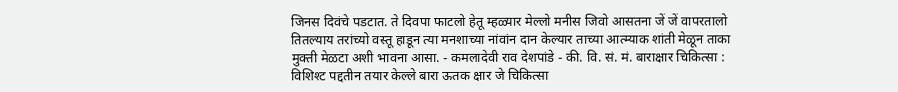जिनस दिवंचे पडटात. ते दिवपा फाटलो हेतू म्हळ्यार मेल्लो मनीस जिवो आसतना जें जें वापरतालो तितल्याय तरांच्यो वस्तू हाडून त्या मनशाच्या नांवांन दान केल्यार ताच्या आत्म्याक शांती मेळून ताका मुक्ती मेळटा अशी भावना आसा. - कमलादेवी राव देशपांडे - की. वि. सं. मं. बाराक्षार चिकित्सा : विशिश्ट पद्दतीन तयार केल्ले बारा ऊतक क्षार जे चिकित्सा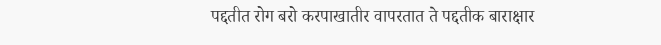पद्दतीत रोग बरो करपाखातीर वापरतात ते पद्दतीक बाराक्षार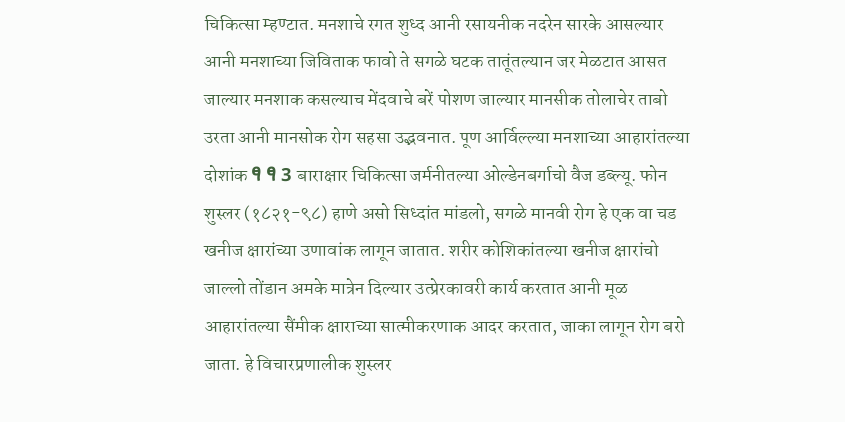चिकित्सा म्हण्टात. मनशाचे रगत शुध्द आनी रसायनीक नदरेन सारके आसल्यार आनी मनशाच्या जिविताक फावो ते सगळे घटक तातूंतल्यान जर मेळटात आसत जाल्यार मनशाक कसल्याच मेंदवाचे बरें पोशण जाल्यार मानसीक तोलाचेर ताबो उरता आनी मानसोक रोग सहसा उद्भवनात. पूण आर्विल्ल्या मनशाच्या आहारांतल्या दोशांक ፃ ፃ 3 बाराक्षार चिकित्सा जर्मनीतल्या ओल्डेनबर्गाचो वैज डब्ल्यू. फोन शुस्लर (१८२१-९८) हाणे असो सिध्दांत मांडलो, सगळे मानवी रोग हे एक वा चड खनीज क्षारांच्या उणावांक लागून जातात. शरीर कोशिकांतल्या खनीज क्षारांचो जाल्लो तोंडान अमके मात्रेन दिल्यार उत्प्रेरकावरी कार्य करतात आनी मूळ आहारांतल्या सैंमीक क्षाराच्या सात्मीकरणाक आदर करतात, जाका लागून रोग बरो जाता. हे विचारप्रणालीक शुस्लर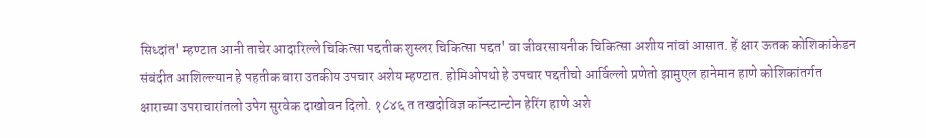सिध्दांत' म्हण्टात आनी ताचेर आदारिल्ले चिकित्सा पद्दतीक शुस्लर चिकित्सा पद्दत' वा जीवरसायनीक चिकित्सा अशीय नांवां आसात. हें क्षार ऊतक कोशिकांकेडन संबंदीत आशिल्ल्यान हे पहतीक बारा उतकीय उपचार अशेय म्हण्टात. होमिओपथो हे उपचार पद्दतीचो आर्विल्लो प्रणेतो झामुएल हानेमान हाणे कोशिकांतर्गत क्षाराच्या उपराचारांतलो उपेग सुरवेक दाखोवन दिलो. १८४६ त तखदोविज्ञ कॉन्स्टान्टोन हेरिंग हाणे अशे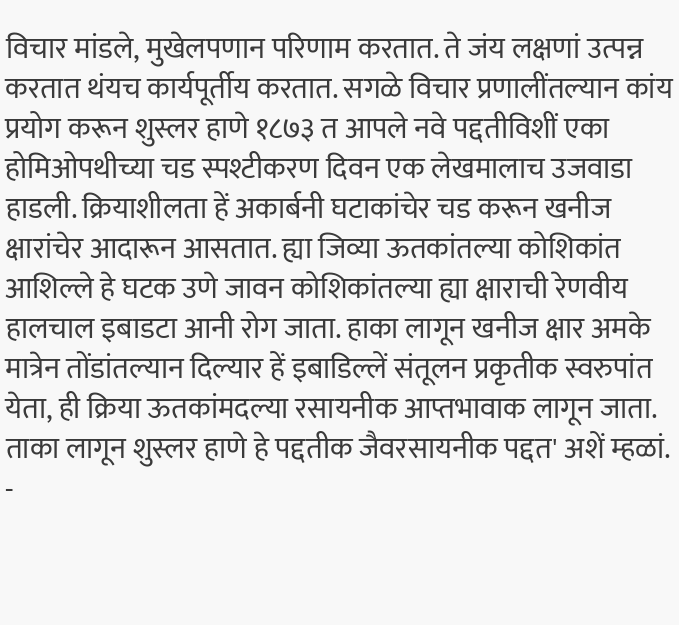विचार मांडले, मुखेलपणान परिणाम करतात. ते जंय लक्षणां उत्पन्न करतात थंयच कार्यपूर्तीय करतात. सगळे विचार प्रणालींतल्यान कांय प्रयोग करून शुस्लर हाणे १८७३ त आपले नवे पद्दतीविशीं एका होमिओपथीच्या चड स्पश्टीकरण दिवन एक लेखमालाच उजवाडा हाडली. क्रियाशीलता हें अकार्बनी घटाकांचेर चड करून खनीज क्षारांचेर आदारून आसतात. ह्या जिव्या ऊतकांतल्या कोशिकांत आशिल्ले हे घटक उणे जावन कोशिकांतल्या ह्या क्षाराची रेणवीय हालचाल इबाडटा आनी रोग जाता. हाका लागून खनीज क्षार अमके मात्रेन तोंडांतल्यान दिल्यार हें इबाडिल्लें संतूलन प्रकृतीक स्वरुपांत येता, ही क्रिया ऊतकांमदल्या रसायनीक आप्तभावाक लागून जाता. ताका लागून शुस्लर हाणे हे पद्दतीक जैवरसायनीक पद्दत' अशें म्हळां. -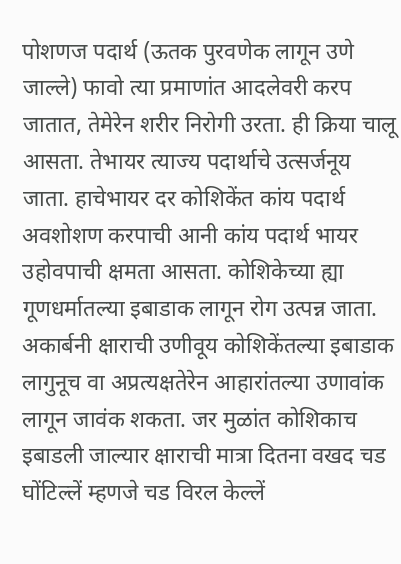पोशणज पदार्थ (ऊतक पुरवणेक लागून उणे जाल्ले) फावो त्या प्रमाणांत आदलेवरी करप जातात, तेमेरेन शरीर निरोगी उरता. ही क्रिया चालू आसता. तेभायर त्याज्य पदार्थाचे उत्सर्जनूय जाता. हाचेभायर दर कोशिकेंत कांय पदार्थ अवशोशण करपाची आनी कांय पदार्थ भायर उहोवपाची क्षमता आसता. कोशिकेच्या ह्या गूणधर्मातल्या इबाडाक लागून रोग उत्पन्न जाता. अकार्बनी क्षाराची उणीवूय कोशिकेंतल्या इबाडाक लागुनूच वा अप्रत्यक्षतेरेन आहारांतल्या उणावांक लागून जावंक शकता. जर मुळांत कोशिकाच इबाडली जाल्यार क्षाराची मात्रा दितना वखद चड घोंटिल्लें म्हणजे चड विरल केल्लें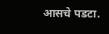आसचे पडटा.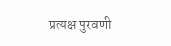प्रत्यक्ष पुरवणी